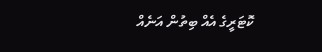ކޮޓަރީގެ އެއް ބިތުން އަނެއް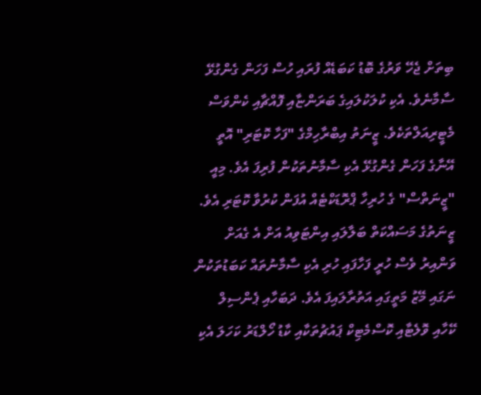ބިތަށް ޖެހޭ ވަރުގެ ބޮޑު ކަބަޑެއް ފުރައި ހުސް ފަހަން ގެންގުޅޭ ސާމާނެވެ. އެކި ކުލަކުލައިގެ ބަރަންޏާއި ފޮއްޗާއި ކެންވަސް މެޓީރިއަލްތަކެވެ. ޒީނަތު އިބްރާހިމްގެ "ފަހާ ކޮޓަރި" އޮތީ އޭނާގެ ފަހަން ގެންގުޅޭ އެކި ސާމާނުތަކުން ފުރިފަ އެވެ. މިއީ "ޒީނަތްސް" ގެ ހުރިހާ ޕްރޮޑަކްޓެއް އުފަން ކުރުވާ ކޮޓަރި އެވެ.
ޒީނަތުގެ މަސައްކަތް ބަލާލައި އިންޓަވިއު އަށް އެ ގެއަށް ވަންއިރު ވެސް ހުރީ ފަހާފައި ހުރި އެކި ސާމާނުތައް ކަބަޑުތަކުން ނަގައި މޭޒު މަތީގައި އަތުރާލައިފަ އެވެ. ދަބަހާއި ޕެންސިލް ކޭހާއި ވޮލެޓާއި ކޮސްމެޓިކް ޕައުޗުތަކާއި ކާޑު ހޯލްޑަރު ކަހަލަ އެކި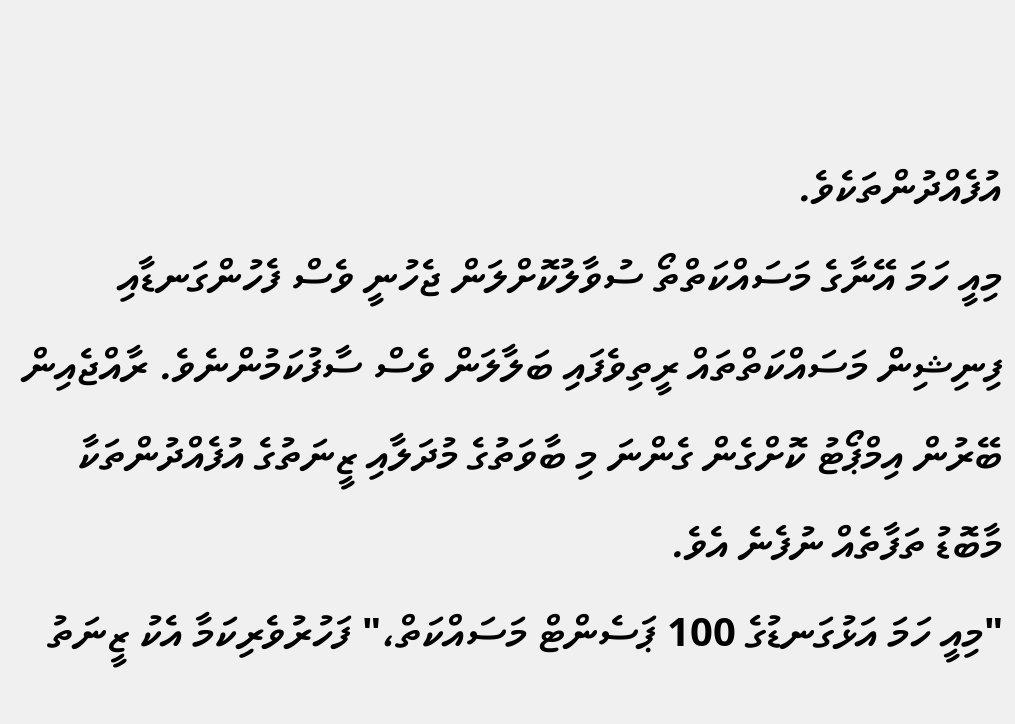އުފެއްދުންތަކެވެ.
މިއީ ހަމަ އޭނާގެ މަސައްކަތްތޯ ސުވާލުކޮށްލަން ޖެހުނީ ވެސް ފެހުންގަނޑާއި ފިނިޝިން މަސައްކަތްތައް ރީތިވެފައި ބަލާލަން ވެސް ސާފުކަމުންނެވެ. ރާއްޖެއިން ބޭރުން އިމްޕޯޓު ކޮށްގެން ގެންނަ މި ބާވަތުގެ މުދަލާއި ޒީނަތުގެ އުފެއްދުންތަކާ މާބޮޑު ތަފާތެއް ނުފެނެ އެވެ.
"މިއީ ހަމަ އަޅުގަނޑުގެ 100 ޕަސެންޓް މަސައްކަތް،" ފަހުރުވެރިކަމާ އެކު ޒީނަތު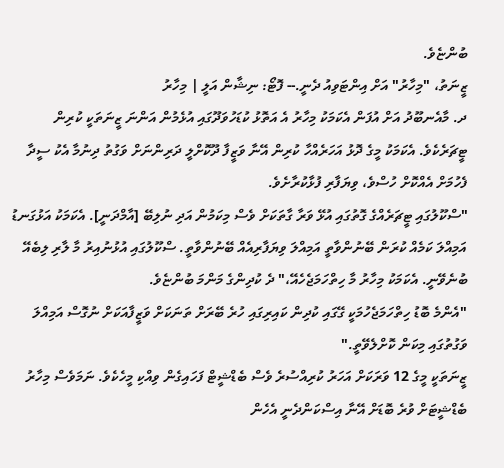ބުންޏެވެ.
ޒީނަތު، "މިހާރު" އަށް އިންޓަވިއު ދެނީ.-- ފޮޓޯ: ނިޝާން އަލީ | މިހާރު
ދ. މާއެނބޫދު އަށް އުފަން އެކަމަކު މިހާރު އެ އަތޮޅު ކުޑަހުވަދޫގައި އުޅެމުން އަންނަ ޒީނަތަކީ ކުރިން ޓީޗަރެކެވެ. އެކަމަކު މީގެ ދޮޅު އަހަރެއްހާ ކުރިން އޭނާ ވަޒީފާ ދޫކޮށްލީ ދަރިންނަށް ވަގުތު ދިނުމާ އެކު ސީދާ ފެހުމަށް އެއްކޮށް ހުސްވެ، ވިޔަފާރި ފުޅާކުރާށެވެ.
"ސްކޫލުގައި ޓީޗަރެއްގެ ގޮތުގައި އުޅޭ ވަރާ ގާތަކަށް ވެސް މިކަމުން އަދި ނުލިބޭ [އާމްދަނީ]. އެކަމަކު އަޅުގަނޑު އަމިއްލަ ކަމެއް ކުރަން ބޭނުންވާތީ އަމިއްލަ ވިޔަފާރިއެއް ބޭނުންވާތީ. ސްކޫލުގައި އުޅުނުއިރު މާ ލާރި ލިބެއޭ ބުނެވޭނީ. އެކަމަކު މިހާރު މާ ހިތްހަމަޖެހެއޭ،" ދެ ކުދިންގެ މަންމަ ބުންޏެވެ.
"އެންމެ ބޮޑު ހިތްހަމަޖެހުމަކީ ގޭގައި ކުދިން ކައިރިގައި ހުރެ ބޭރަށް ތަނަކަށް ވަޒީފާއަކަށް ނުގޮސް އަމިއްލަ ވަގުތުގައި މިކަން ކޮށްލެވޭތީ."
ޒީނަތަކީ މީގެ 12 ވަރަކަށް އަހަރު ކުރިއްސުރެ ވެސް ބެޑްޝީޓް ފަހައިގެން ވިއްކި މީހެކެވެ. ނަމަވެސް މިހާރު ބެޑްޝީޓަށް ވުރެ ބޮޑަށް އޭނާ އިސްކަންދެނީ އެހެން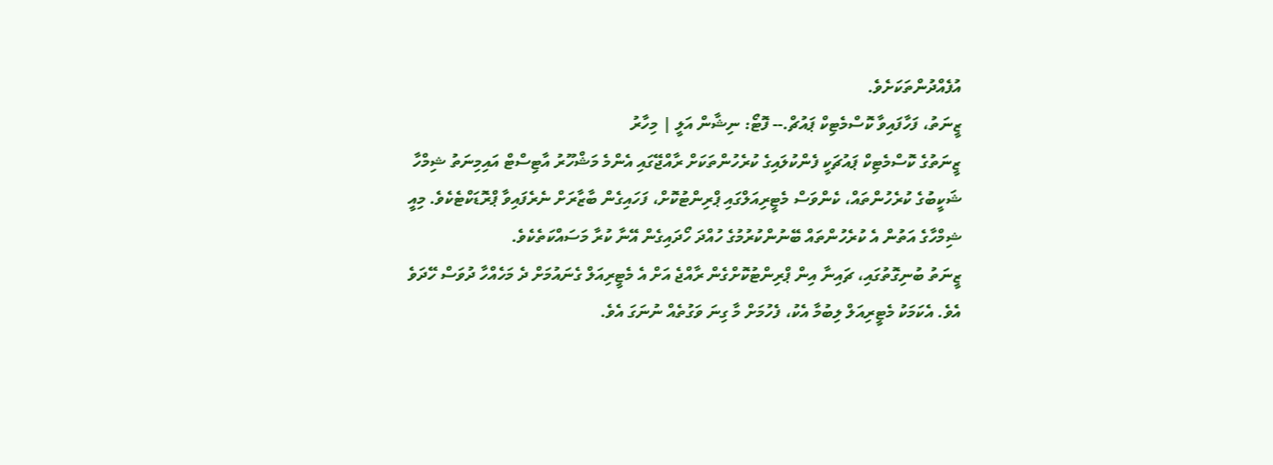އުފެއްދުންތަކަށެވެ.
ޒީނަތު، ފަހާފައިވާ ކޮސްމެޓިކް ޕައުޗް.-- ފޮޓޯ: ނިޝާން އަލީ | މިހާރު
ޒީނަތުގެ ކޮސްމެޓިކް ޕައުޗަކީ ފެންކުލައިގެ ކުރެހުންތަކަށް ރާއްޖޭގައި އެންމެ މަޝްހޫރު އާޓިސްޓް އައިމިނަތު ޝިމްހާ ޝަކީބުގެ ކުރެހުންތައް، ކެންވަސް މެޓީރިއަލްގައި ޕްރިންޓުކޮށް، ފަހައިގެން ބާޒާރަށް ނެރެފައިވާ ޕްރޮޑަކްޓެކެވެ. މިއީ ޝިމްހާގެ އަތުން އެ ކުރެހުންތައް ބޭނުންކުރުމުގެ ހުއްދަ ހޯދައިގެން އޭނާ ކުރާ މަސައްކަތެކެވެ.
ޒީނަތު ބުނިގޮތުގައި، ޗައިނާ އިން ޕްރިންޓުކޮށްގެން ރާއްޖެ އަށް އެ މެޓީރިއަލް ގެނައުމަށް ދެ މަހެއްހާ ދުވަސް ހޭދަވެ އެވެ. އެކަމަކު މެޓީރިއަލް ލިބުމާ އެކު، ފެހުމަށް މާ ގިނަ ވަގުތެއް ނުނަގަ އެވެ.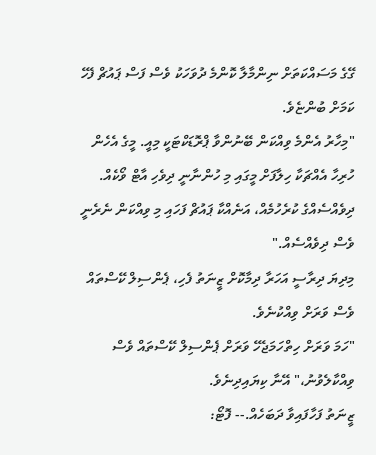ގޭގެ މަސައްކަތަށް ނިންމާލާ ކޮންމެ ދުވަހަކު ވެސް ފަސް ޕައުޗް ފެހޭ ކަމަށް ބުންޏެވެ.
"މިހާރު އެންމެ ވިއްކަން ބޭނުންވާ ޕްރޮޑަކްޓަކީ މިއީ. މީގެ އެހެން ހުރިހާ އެއްޗަކާ ހިލާފަށް މީގައި މި ހުންނާނީ ދިވެހި އާޓް ވޯކެއް. ދިވެއްސެއްގެ ކުރެހުމެއް، އަނެއްކާ ޕައުޗް ފަހައި މި ވިއްކަން ނެރެނީ ވެސް ދިވެއްސެއް."
މިދިޔަ ދިރާސީ އަހަރާ ދިމާކޮށް ޒީނަތު ފެހި، ޕެންސިލް ކޭސްތައް ވެސް ވަރަށް ވިއްކުނެވެ.
"ހަމަ ވަރަށް ހިތްހަމަޖެހޭ ވަރަށް ޕެންސިލް ކޭސްތައް ވެސް ވިއްކާލެވުނު،" އޭނާ ކިޔައިދިނެވެ.
ޒީނަތު ފަހާފައިވާ ދަބަހެއް.-- ފޮޓޯ: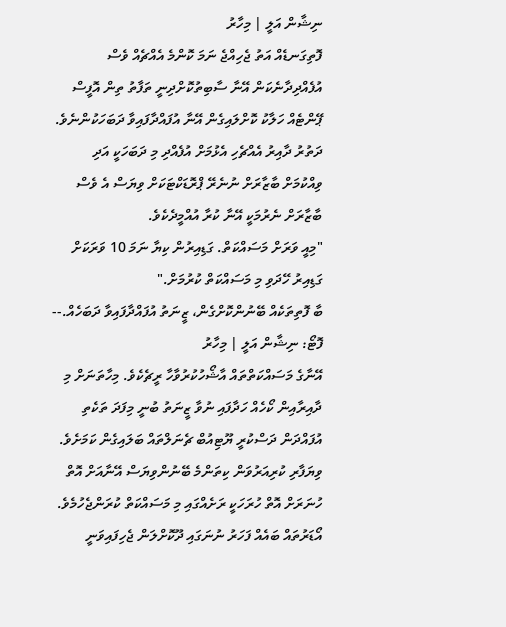ނިޝާން އަލީ | މިހާރު
ފޮތިގަނޑެއް އަތު ޖެހިއްޖެ ނަމަ ކޮންމެ އެއްޗެއް ވެސް އުފެއްދިދާނެކަން އޭނާ ސާބިތުކޮށްދިނީ ތަފާތު ތިން އޮފީސް ޕޭންޓެއް ހަލާކު ކޮށްލައިގެން އޭނާ އުފައްދާފައިވާ ދަބަހަކުންނެވެ. ދަތުރު ދާއިރު އެއްޗެހި އެޅުމަށް އުފެއްދި މި ދަބަހަކީ އަދި ވިއްކުމަށް ބާޒާރަށް ނުނެރޭ ޕްރޮޑަކްޓަކަށް ވިޔަސް އެ ވެސް ބާޒާރަށް ނެރުމަކީ އޭނާ ކުރާ އުއްމީދެކެވެ.
"މިއީ ވަރަށް މަސައްކަތް. ގަޑިއިރުން ކިޔާ ނަމަ 10 ވަރަކަށް ގަޑިއިރު ހޭދަވި މި މަސައްކަތް ކުރުމަށް."
ބާ ފޮތިތަކެއް ބޭނުންކޮށްގެން، ޒީނަތު އުފައްދާފައިވާ ދަބަހެއް.-- ފޮޓޯ: ނިޝާން އަލީ | މިހާރު
އޭނާގެ މަސައްކަތްތައް އާޝޯހުކުރުވާހާ ރީޗެކެވެ. މިހާތަނަށް މި ދާއިރާއިން ކޯހެއް ހަދާފައި ނުވާ ޒީނަތު ބުނީ މިފަދަ ތަކެތި އުފައްދަން ދަސްކުރީ ޔޫޓިއުބް ޗެނަލްތައް ބަލައިގެން ކަމަށެވެ.
ވިޔަފާރި ކުރިއަރުވަން ކިތަންމެ ބޭނުންވިޔަސް އޭނާއަށް އޮތް ހުނަރަށް އޮތް ހުރަހަކީ ރަށެއްގައި މި މަސައްކަތް ކުރަންޖެހުމެވެ. އޯޑަރުތައް ބައެއް ފަހަރު ނުނަގައި ދޫކޮށްލަން ޖެހިފައިވަނީ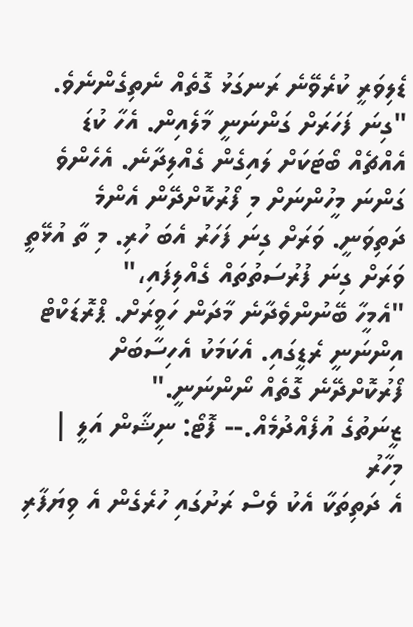ޑެލިވަރީ ކުރެވޭނެ ރަނގަޅު ގޮތެއް ނެތިގެންނެވެ.
"ގިނަ ފަހަރަށް ގަންނަނީ މާލެއިން. އެހާ ކުޑަ އެއްޗެއް ބޯޓަކަށް ލައިގެން ގެއްލިދާނެ. އެހެންވެ ގަންނަ މީހުންނަށް މި ފޯރުކޮށްދޭން އެންމެ ދަތިވަނީ. ވަރަށް ގިނަ ފަހަރު އެބަ ހުރި. މި ތާ އުޅޭތީ ވަރަށް ގިނަ ފުރުސަތުތައް ގެއްލިފައި،"
"އެމީހާ ބޭނުންވެދާނެ މާދަން ހަވީރަށް. ޕްރޮޑަކްޓް އިންނަނީ ރެޑީގައި. އެކަމަކު އެހިސާބަށް ފޯރުކޮށްދޭނެ ގޮތެއް ނޯންނަނީ."
ޒީނަތުގެ އުފެއްދުމެއް.-- ފޮޓޯ: ނިޝާން އަލީ | މިހާރު
އެ ދަތިތަކާ އެކު ވެސް ރަށުގައި ހުރެގެން އެ ވިޔަފާރި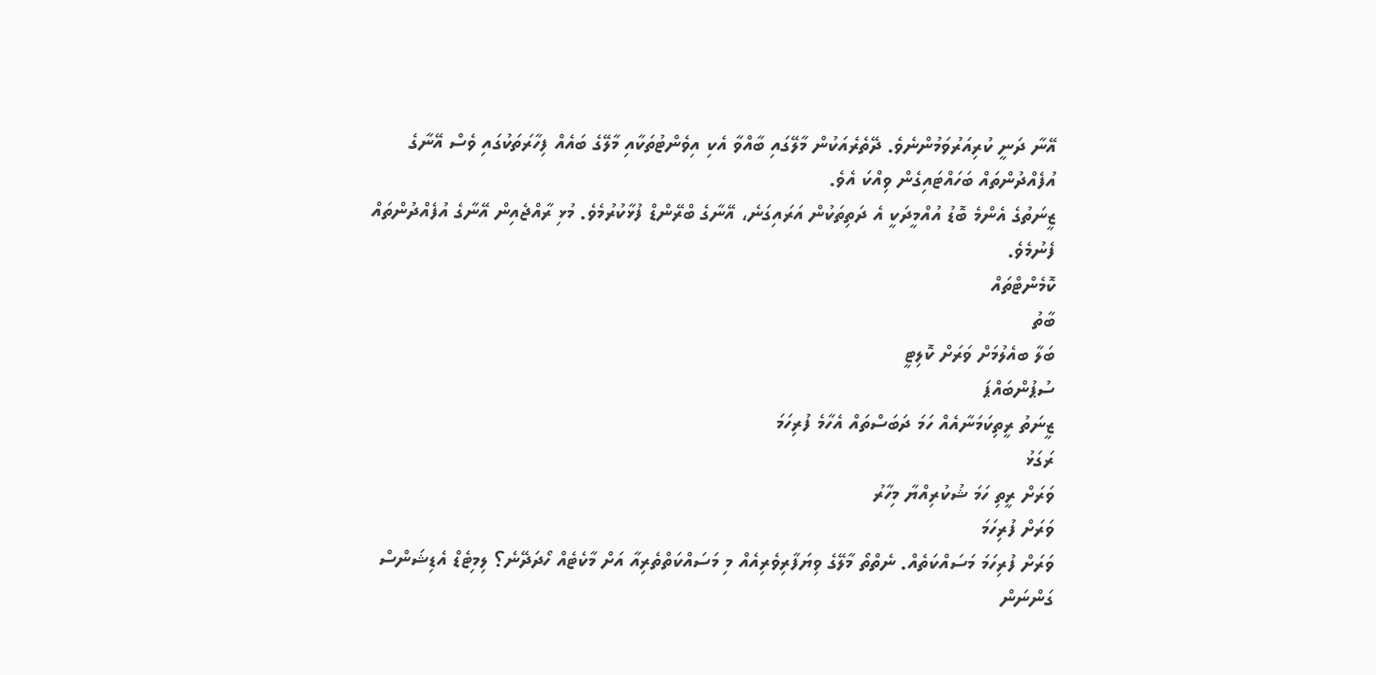އޭނާ ދަނީ ކުރިއަރުވަމުންނެވެ. ދޭތެރެއަކުން މާލޭގައި ބާއްވާ އެކި އިވެންޓުތަކާއި މާލޭގެ ބައެއް ފިހާރަތަކުގައި ވެސް އޭނާގެ އުފެއްދުންތައް ބަހައްޓައިގެން ވިއްކަ އެވެ.
ޒީނަތުގެ އެންމެ ބޮޑު އުއްމީދަކީ އެ ދަތިތަކުން އަރައިގަނެ، އޭނާގެ ބްރޭންޑް ފުޅާކުރުމެވެ. މުޅި ރާއްޖެއިން އޭނާގެ އުފެއްދުންތައް ފެނުމެވެ.
ކޮމެންޓްތައް
ބާތު
ބަލާ ބއެލުމަށް ވަރަށް ކޮލިޓީ
ސުޕުންބައްޕަ
ޒީނަތު ރީތިކަމަނާއެއް ހަމަ ދަބަސްތައް އެހާމެ ފުރިހަމަ
ރަގަޅު
ވަރަށް ރީތި ހަމަ ޝުކުރިއްޔާ މިހާރު
ވަރަށް ފުރިހަމަ
ވަރަށް ފުރިހަމަ މަސައްކަތެއް. ނެތްތޯ މާލޭގެ ވިޔަފާރިވެރިއެއް މި މަސައްކަތްތެރިއާ އަށް މާކެޓެއް ހޯދަދޭނެ؟ ލިމިޓެޑް އެޑިޝަންސް ގަންނަން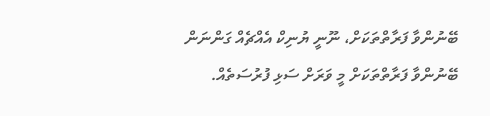ބޭނުންވާ ފަރާތްތަކަށް، ނޫނީ ޔުނިކް އެއްޗެއް ގަންނަން ބޭނުންވާ ފަރާތްތަކަށް މީ ވަރަށް ސަޅި ފުރުސަތެއް.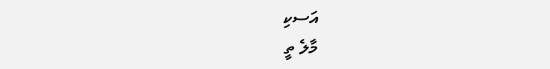އަސކި
މާލެ ތީ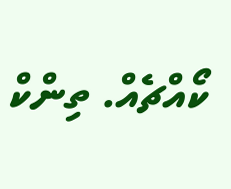ކޯއްޗެއް. ތިންކް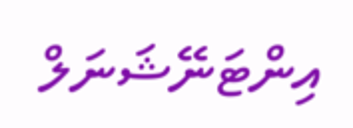އިންޓަނޭޝަނަލް